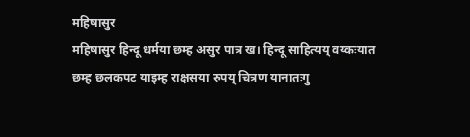महिषासुर
महिषासुर हिन्दू धर्मया छम्ह असुर पात्र ख। हिन्दू साहित्यय् वय्कःयात छम्ह छलकपट याइम्ह राक्षसया रुपय् चित्रण यानातःगु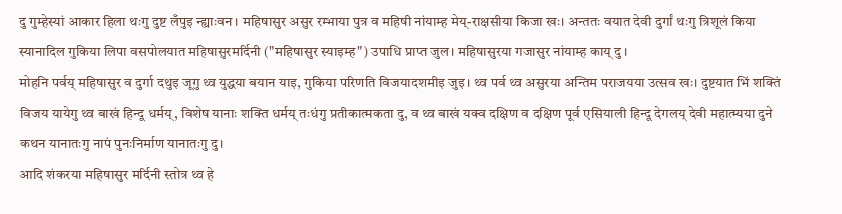दु गुम्हेस्यां आकार हिला थःगु दुष्ट लँपुइ न्ह्याःवन। महिषासुर असुर रम्भाया पुत्र व महिषी नांयाम्ह मेय्-राक्षसीया किजा खः। अन्ततः वयात देवी दुर्गां थःगु त्रिशूलं किया स्यानादिल गुकिया लिपा वसपोलयात महिषासुरमर्दिनी ("महिषासुर स्याइम्ह") उपाधि प्राप्त जुल। महिषासुरया गजासुर नांयाम्ह काय् दु ।
मोहनि पर्वय् महिषासुर व दुर्गा दथुइ जूगु थ्व युद्धया बयान याइ, गुकिया परिणति विजयादशमीइ जुइ। थ्व पर्व थ्व असुरया अन्तिम पराजयया उत्सव खः। दुष्टयात भिं शक्तिं विजय यायेगु थ्व बाखं हिन्दू धर्मय्, विशेष यानाः शक्ति धर्मय् तःधंगु प्रतीकात्मकता दु, व थ्व बाखं यक्व दक्षिण व दक्षिण पूर्व एसियाली हिन्दू देगलय् देवी महात्म्यया दुने कथन यानातःगु नापं पुनःनिर्माण यानातःगु दु।
आदि शंकरया महिषासुर मर्दिनी स्तोत्र थ्व हे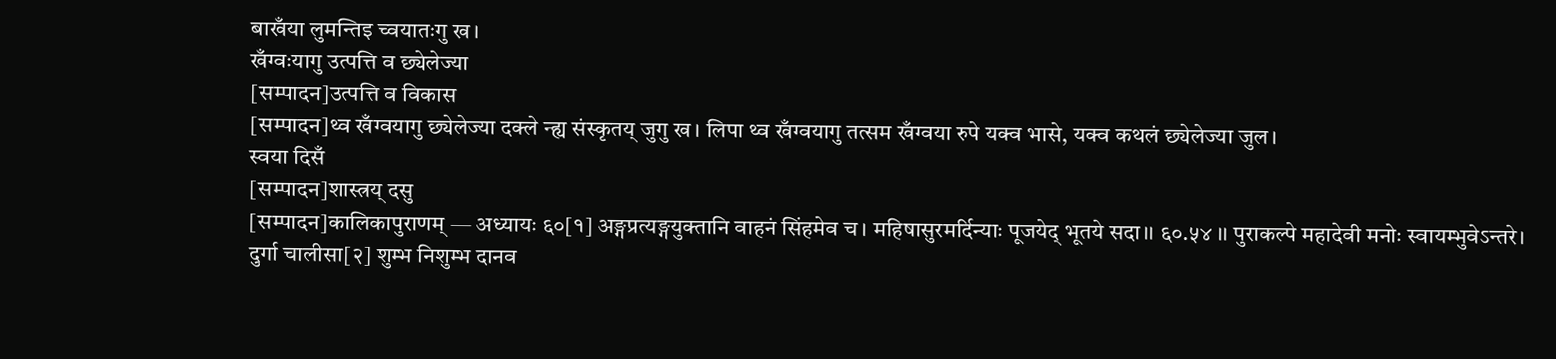बाखँया लुमन्तिइ च्वयातःगु ख।
खँग्वःयागु उत्पत्ति व छ्येलेज्या
[सम्पादन]उत्पत्ति व विकास
[सम्पादन]थ्व खँग्वयागु छ्येलेज्या दक्ले न्ह्य संस्कृतय् जुगु ख। लिपा थ्व खँग्वयागु तत्सम खँग्वया रुपे यक्व भासे, यक्व कथलं छ्येलेज्या जुल।
स्वया दिसँ
[सम्पादन]शास्त्रय् दसु
[सम्पादन]कालिकापुराणम् — अध्यायः ६०[१] अङ्गप्रत्यङ्गयुक्तानि वाहनं सिंहमेव च। महिषासुरमर्दिन्याः पूजयेद् भूतये सदा।। ६०.५४ ।। पुराकल्पे महादेवी मनोः स्वायम्भुवेऽन्तरे।
दुर्गा चालीसा[२] शुम्भ निशुम्भ दानव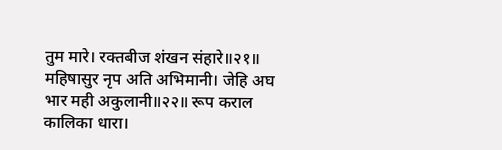तुम मारे। रक्तबीज शंखन संहारे॥२१॥ महिषासुर नृप अति अभिमानी। जेहि अघ भार मही अकुलानी॥२२॥ रूप कराल कालिका धारा।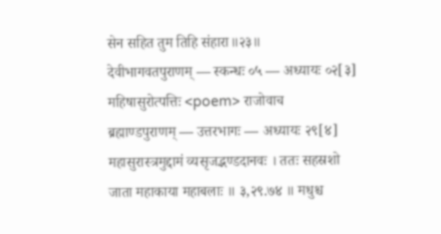सेन सहित तुम तिहि संहारा॥२३॥
देवीभागवतपुराणम् — स्कन्धः ०५ — अध्यायः ०२[३] महिषासुरोत्पत्तिः <poem> राजोवाच
ब्रह्माण्डपुराणम् — उत्तरभागः — अध्यायः २९[४] महासुरास्त्रमुद्दामं व्यसृजद्भण्डदानवः । ततः सहस्रशो जाता महाकाया महाबलाः ॥ ३,२९.७४ ॥ मधुश्च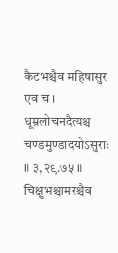कैटभश्चैव महिषासुर एव च । धूम्रलोचनदैत्यश्च चण्डमुण्डादयोऽसुराः ॥ ३,२९.७५ ॥ चिक्षुभश्चामरश्चैव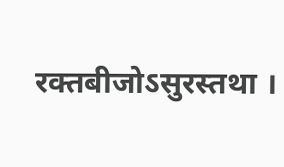रक्तबीजोऽसुरस्तथा ।